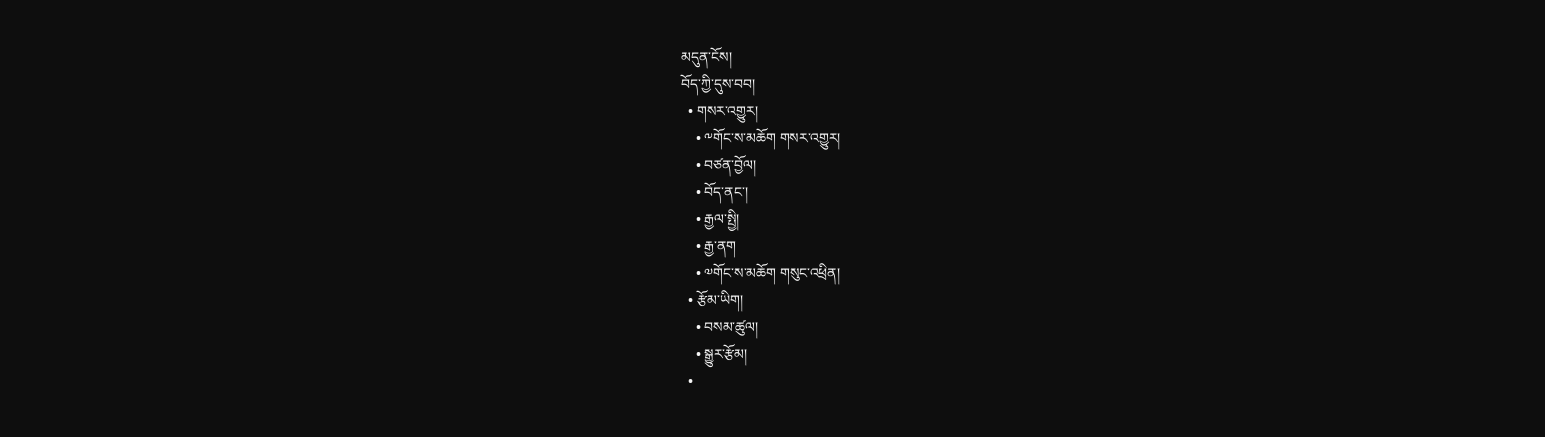མདུན་ངོས།
བོད་ཀྱི་དུས་བབ།
  • གསར་འགྱུར།
    • ༸གོང་ས་མཆོག གསར་འགྱུར།
    • བཙན་བྱོལ།
    • བོད་ནང་།
    • རྒྱལ་སྤྱི།
    • རྒྱ་ནག
    • ༧གོང་ས་མཆོག གསུང་འཕྲིན།
  • རྩོམ་ཡིག།
    • བསམ་ཚུལ།
    • སྒྱུར་རྩོམ།
  •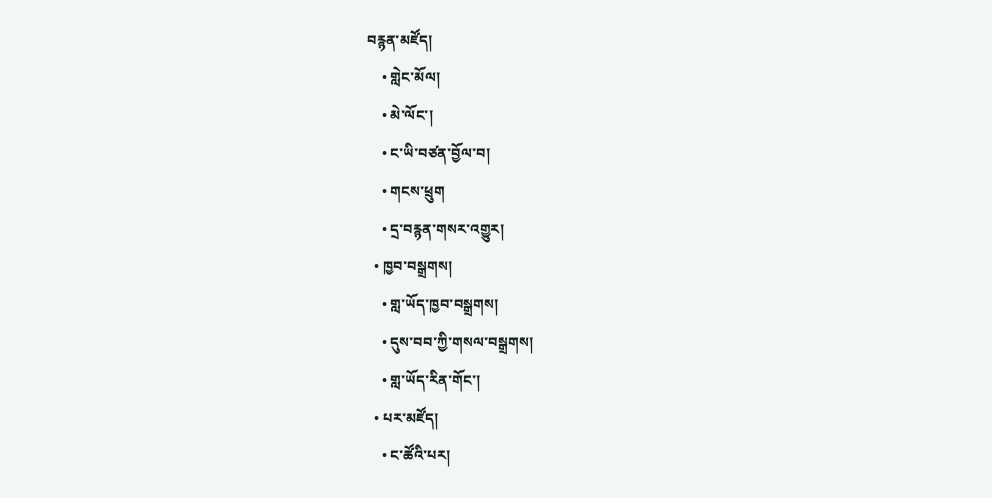བརྙན་མཛོད།
    • གླེང་མོལ།
    • མེ་ལོང་།
    • ང་ཡི་བཙན་བྱོལ་བ།
    • གངས་ཕྲུག
    • དྲ་བརྙན་གསར་འགྱུར།
  • ཁྱབ་བསྒྲགས།
    • གླ་ཡོད་ཁྱབ་བསྒྲགས།
    • དུས་བབ་ཀྱི་གསལ་བསྒྲགས།
    • གླ་ཡོད་རིན་གོང་།
  • པར་མཛོད།
    • ང་ཚོའི་པར།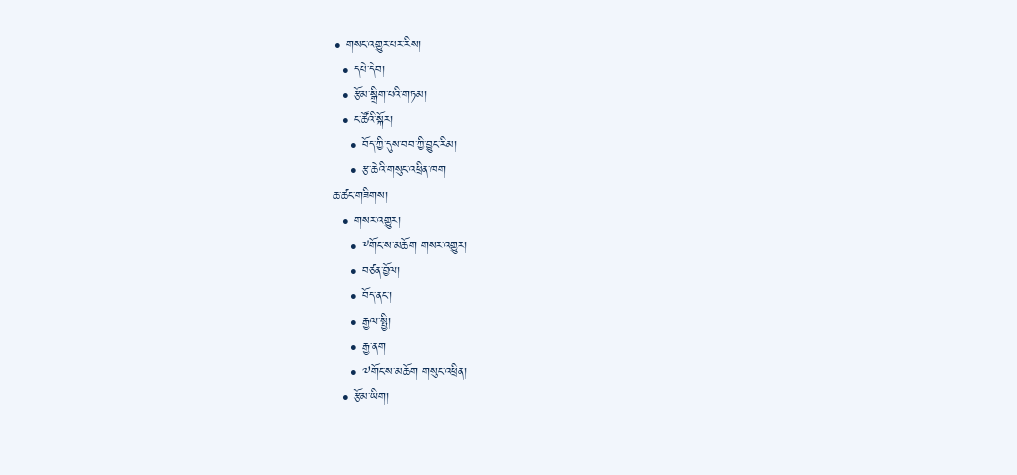• གསང་འགྱུར་པར་རིས།
  • དཔེ་དེབ།
  • རྩོམ་སྒྲིག་པའི་གཏམ།
  • ང་ཚོའི་སྐོར།
    • བོད་ཀྱི་དུས་བབ་ཀྱི་བྱུང་རིམ།
    • རྩ་ཆེའི་གསུང་འཕྲིན་ཁག
ཆ་ཚང་གཟིགས།
  • གསར་འགྱུར།
    • ༸གོང་ས་མཆོག གསར་འགྱུར།
    • བཙན་བྱོལ།
    • བོད་ནང་།
    • རྒྱལ་སྤྱི།
    • རྒྱ་ནག
    • ༧གོང་ས་མཆོག གསུང་འཕྲིན།
  • རྩོམ་ཡིག།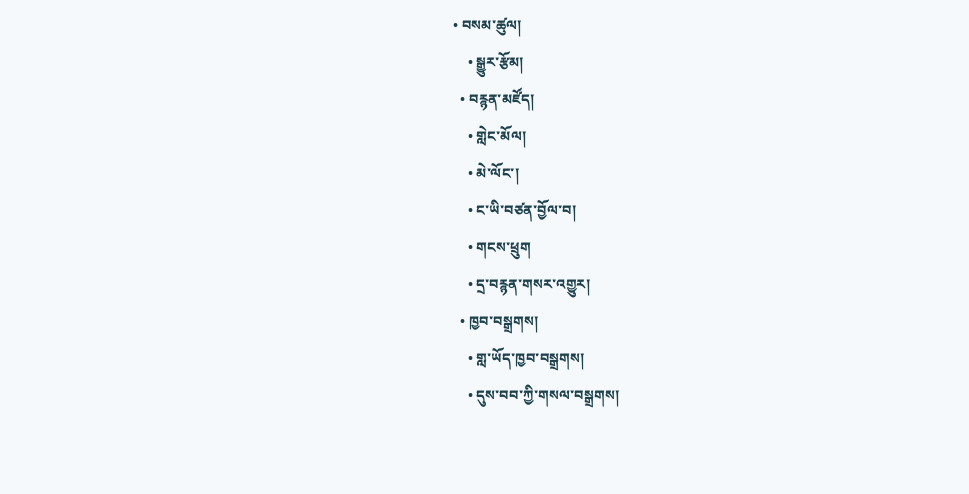• བསམ་ཚུལ།
    • སྒྱུར་རྩོམ།
  • བརྙན་མཛོད།
    • གླེང་མོལ།
    • མེ་ལོང་།
    • ང་ཡི་བཙན་བྱོལ་བ།
    • གངས་ཕྲུག
    • དྲ་བརྙན་གསར་འགྱུར།
  • ཁྱབ་བསྒྲགས།
    • གླ་ཡོད་ཁྱབ་བསྒྲགས།
    • དུས་བབ་ཀྱི་གསལ་བསྒྲགས།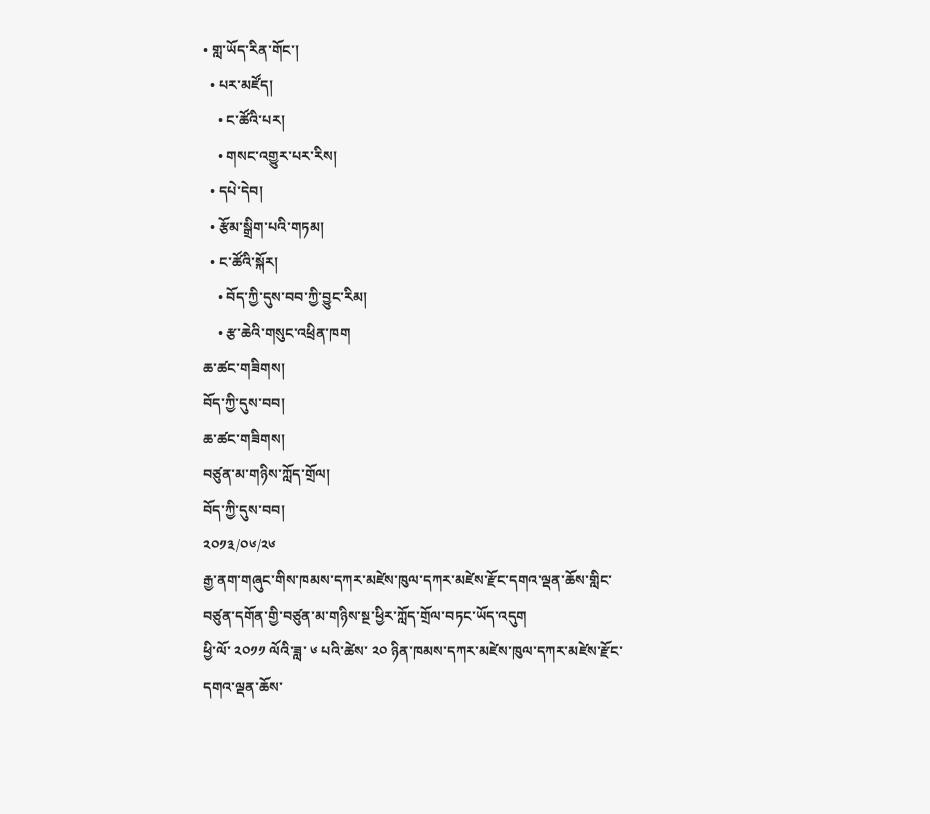• གླ་ཡོད་རིན་གོང་།
  • པར་མཛོད།
    • ང་ཚོའི་པར།
    • གསང་འགྱུར་པར་རིས།
  • དཔེ་དེབ།
  • རྩོམ་སྒྲིག་པའི་གཏམ།
  • ང་ཚོའི་སྐོར།
    • བོད་ཀྱི་དུས་བབ་ཀྱི་བྱུང་རིམ།
    • རྩ་ཆེའི་གསུང་འཕྲིན་ཁག
ཆ་ཚང་གཟིགས།
བོད་ཀྱི་དུས་བབ།
ཆ་ཚང་གཟིགས།
བཙུན་མ་གཉིས་ཀློད་གྲོལ།
བོད་ཀྱི་དུས་བབ།
༢༠༡༣/༠༦/༢༦
རྒྱ་ནག་གཞུང་གིས་ཁམས་དཀར་མཛེས་ཁུལ་དཀར་མཛེས་རྫོང་དགའ་ལྡན་ཆོས་གླིང་བཙུན་དགོན་གྱི་བཙུན་མ་གཉིས་སྔ་ཕྱིར་ཀློད་གྲོལ་བཏང་ཡོད་འདུག
ཕྱི་ལོ་ ༢༠༡༡ ལོའི་ཟླ་ ༦ པའི་ཚེས་ ༢༠ ཉིན་ཁམས་དཀར་མཛེས་ཁུལ་དཀར་མཛེས་རྫོང་དགའ་ལྡན་ཆོས་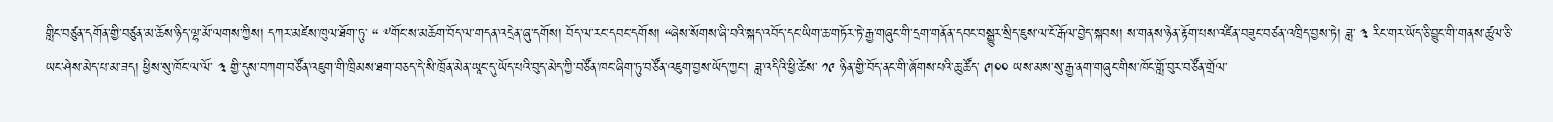གླིང་བཙུན་དགོན་གྱི་བཙུན་མ་ཆོས་ཉིད་ལྷ་མོ་ལགས་ཀྱིས། དཀར་མཛེས་ཁུལ་ཐོག་ཏུ་ “ ༸གོང་ས་མཆོག་བོད་ལ་གདན་འདྲེན་ཞུ་དགོས། བོད་ལ་རང་དབང་དགོས། “ཞེས་སོགས་ཞི་བའི་སྐད་འབོད་དང་ཡིག་ཆ་གཏོར་ཏེ་རྒྱ་གཞུང་གི་དྲག་གནོན་དབང་བསྒྱུར་སྲིད་ཇུས་ལ་ངོ་རྒོལ་བྱེད་སྐབས། ས་གནས་ཉེན་རྟོག་པས་འཛིན་བཟུང་བཙན་འཁྲིད་བྱས་ཏེ། ཟླ་ ༣ རིང་གར་ཡོད་ཅི་བྱུང་གི་གནས་ཚུལ་ཅི་ཡང་ཤེས་མེད་པ་མ་ཟད། ཕྱིས་སུ་ཁོང་ལ་ལོ་ ༣ གྱི་དུས་བཀག་བཙོན་འཇུག་གི་ཁྲིམས་ཐག་བཅད་དེ་སི་ཁྲོན་མེན་ཡཱང་དུ་ཡོད་པའི་བུད་མེད་ཀྱི་བཙོན་ཁང་ཞིག་ཏུ་བཙོན་འཇུག་བྱས་ཡོད་ཀྱང་། ཟླ་འདིའི་ཕྱི་ཚེས་ ༡༩ ཉིན་གྱི་བོད་ནང་གི་ཞོགས་པའི་ཆུ་ཚོད་ ༩།༠༠ ཡས་མས་སུ་རྒྱ་ནག་གཞུང་གིས་ཁོང་གློ་བུར་བཙོན་གྲོལ་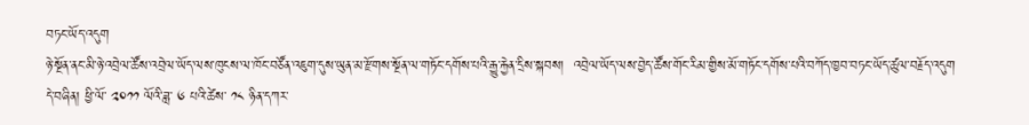བཏང་ཡོད་འདུག
ཉེ་སྔོན་ནང་མི་ཉེ་འབྲེལ་ཚོས་འབྲེལ་ཡོད་ལས་ཁུངས་ལ་ཁོང་བཙོན་འཇུག་དུས་ཡུན་མ་རྫོགས་སྔོན་ལ་གཏོང་དགོས་པའི་རྒྱུ་རྐྱེན་དྲིས་སྐབས།  འབྲེལ་ཡོད་ལས་བྱེད་ཚོས་གོང་རིམ་གྱིས་མོ་གཏོང་དགོས་པའི་བཀོད་ཁྱབ་བཏང་ཡོད་ཚུལ་བརྗོད་འདུག
དེ་བཞིན། ཕྱི་ལོ་ ༢༠༡༡ ལོའི་ཟླ་ ༦ པའི་ཚེས་ ༡༨ ཉིན་དཀར་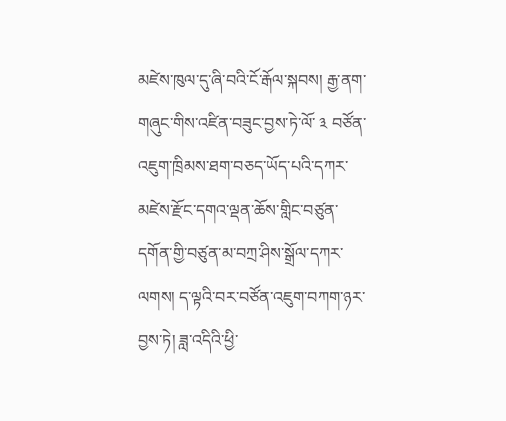མཛེས་ཁུལ་དུ་ཞི་བའི་ངོ་རྒོལ་སྐབས། རྒྱ་ནག་གཞུང་གིས་འཛིན་བཟུང་བྱས་ཏེ་ལོ་ ༣ བཙོན་འཇུག་ཁྲིམས་ཐག་བཅད་ཡོད་པའི་དཀར་མཛེས་རྫོང་དགའ་ལྡན་ཆོས་གླིང་བཙུན་དགོན་གྱི་བཙུན་མ་བཀྲ་ཤིས་སྒྲོལ་དཀར་ལགས། ད་ལྟའི་བར་བཙོན་འཇུག་བཀག་ཉར་བྱས་ཏེ། ཟླ་འདིའི་ཕྱི་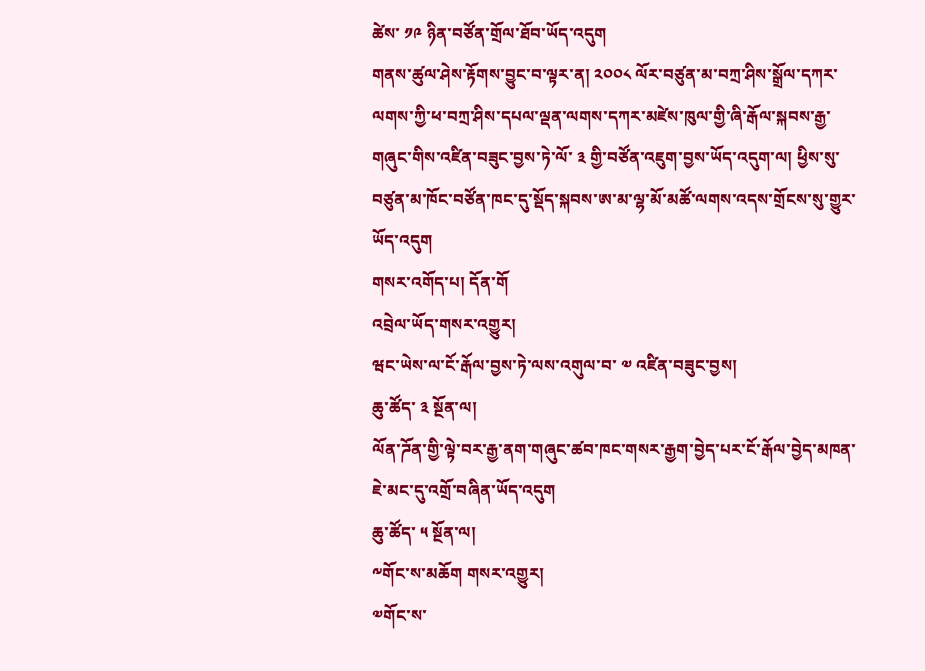ཚེས་ ༡༩ ཉིན་བཙོན་གྲོལ་ཐོབ་ཡོད་འདུག
གནས་ཚུལ་ཤེས་རྟོགས་བྱུང་བ་ལྟར་ན། ༢༠༠༨ ལོར་བཙུན་མ་བཀྲ་ཤིས་སྒྲོལ་དཀར་ལགས་ཀྱི་ཕ་བཀྲ་ཤིས་དཔལ་ལྡན་ལགས་དཀར་མཛེས་ཁུལ་གྱི་ཞི་རྒོལ་སྐབས་རྒྱ་གཞུང་གིས་འཛིན་བཟུང་བྱས་ཏེ་ལོ་ ༣ གྱི་བཙོན་འཇུག་བྱས་ཡོད་འདུག་ལ། ཕྱིས་སུ་བཙུན་མ་ཁོང་བཙོན་ཁང་དུ་སྡོད་སྐབས་ཨ་མ་ལྷ་མོ་མཚོ་ལགས་འདས་གྲོངས་སུ་གྱུར་ཡོད་འདུག
གསར་འགོད་པ། དོན་གོ
འབྲེལ་ཡོད་གསར་འགྱུར།
ཝང་ཡེས་ལ་ངོ་རྒོལ་བྱས་ཏེ་ལས་འགུལ་བ་ ༧ འཛིན་བཟུང་བྱས།
ཆུ་ཚོད་ ༣ སྔོན་ལ།
ལོན་ཌོན་གྱི་ལྟེ་བར་རྒྱ་ནག་གཞུང་ཚབ་ཁང་གསར་རྒྱག་བྱེད་པར་ངོ་རྒོལ་བྱེད་མཁན་ཇེ་མང་དུ་འགྲོ་བཞིན་ཡོད་འདུག
ཆུ་ཚོད་ ༥ སྔོན་ལ།
༸གོང་ས་མཆོག གསར་འགྱུར།
༧གོང་ས་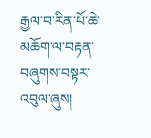རྒྱལ་བ་རིན་པོ་ཆེ་མཆོག་ལ་བརྟན་བཞུགས་བསྟར་འབུལ་ཞུས།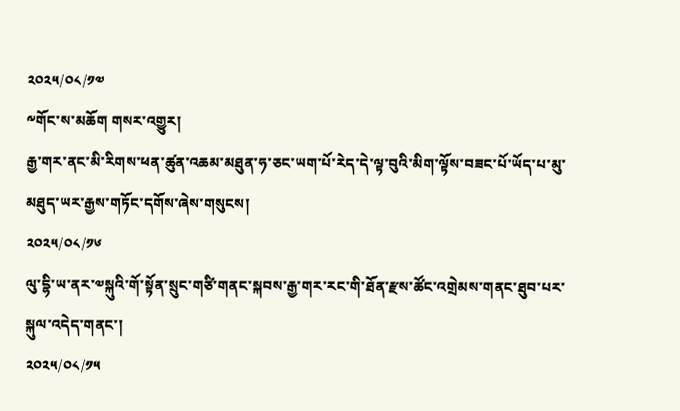༢༠༢༥/༠༨/༡༧
༸གོང་ས་མཆོག གསར་འགྱུར།
རྒྱ་གར་ནང་མི་རིགས་ཕན་ཚུན་འཆམ་མཐུན་ཧ་ཅང་ཡག་པོ་རེད་དེ་ལྟ་བུའི་མིག་ལྟོས་བཟང་པོ་ཡོད་པ་མུ་མཐུད་ཡར་རྒྱས་གཏོང་དགོས་ཞེས་གསུངས།
༢༠༢༥/༠༨/༡༦
ལུ་དྷི་ཡ་ནར་༧སྐུའི་གོ་སྟོན་སྲུང་གཙི་གནང་སྐབས་རྒྱ་གར་རང་གི་ཐོན་རྫས་ཚོང་འགྲེམས་གནང་ཐུབ་པར་སྐུལ་འདེད་གནང་།
༢༠༢༥/༠༨/༡༥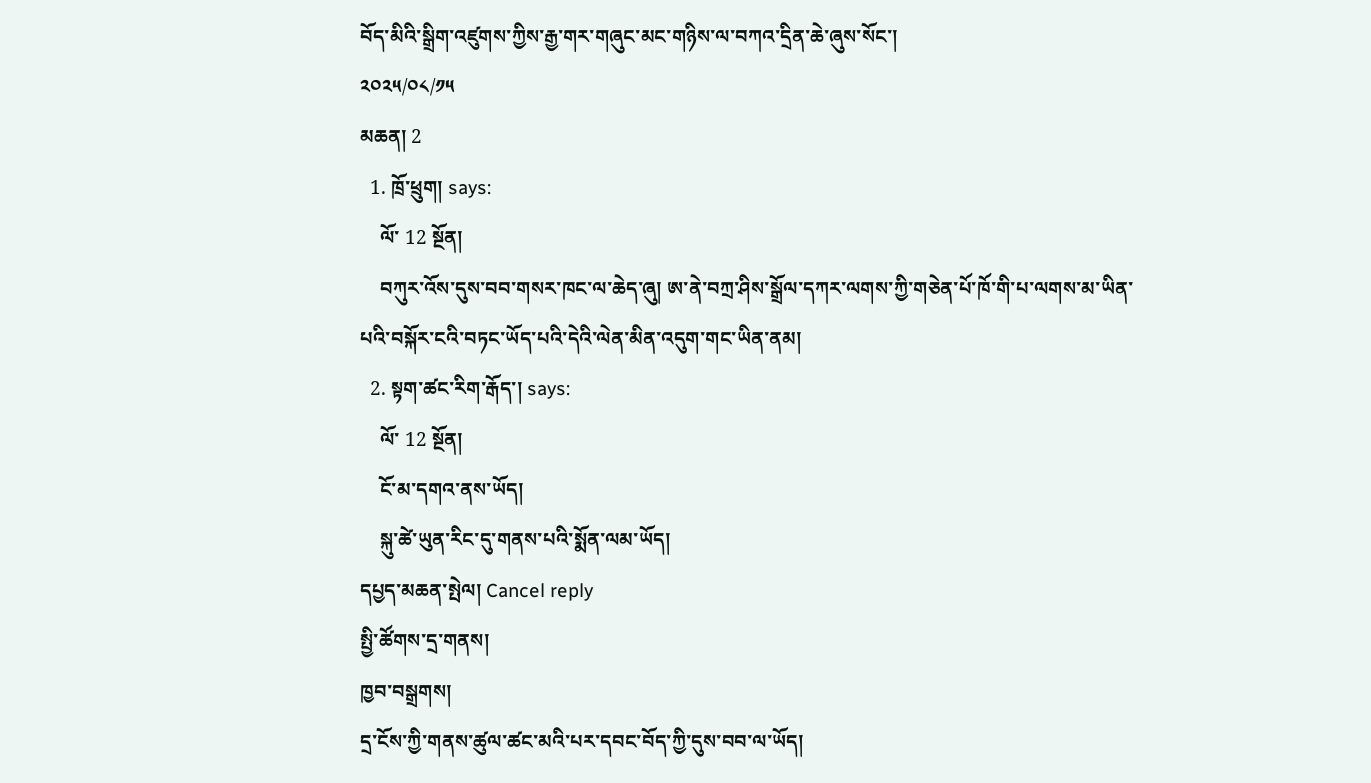བོད་མིའི་སྒྲིག་འཛུགས་ཀྱིས་རྒྱ་གར་གཞུང་མང་གཉིས་ལ་བཀའ་དྲིན་ཆེ་ཞུས་སོང་།
༢༠༢༥/༠༨/༡༥
མཆན། 2
  1. ཁྲོ་ཕྲུག། says:
    ལོ་ 12 སྔོན།
    བཀུར་འོས་དུས་བབ་གསར་ཁང་ལ་ཆེད་ཞུ། ཨ་ནེ་བཀྲ་ཤིས་སྒྲོལ་དཀར་ལགས་ཀྱི་གཅེན་པོ་ཁོ་གི་པ་ལགས་མ་ཡིན་པའི་བསྐོར་ངའི་བཏང་ཡོད་པའི་དེའི་ལེན་མིན་འདུག་གང་ཡིན་ནམ།
  2. སྟག་ཚང་རིག་རྒོད་། says:
    ལོ་ 12 སྔོན།
    ངོ་མ་དགའ་ནས་ཡོད།
    སྐུ་ཚེ་ཡུན་རིང་དུ་གནས་པའི་སྨོན་ལམ་ཡོད།
དཔྱད་མཆན་སྤེལ། Cancel reply
སྤྱི་ཚོགས་དྲ་གནས།
ཁྱབ་བསྒྲགས།
དྲ་ངོས་ཀྱི་གནས་ཚུལ་ཚང་མའི་པར་དབང་བོད་ཀྱི་དུས་བབ་ལ་ཡོད།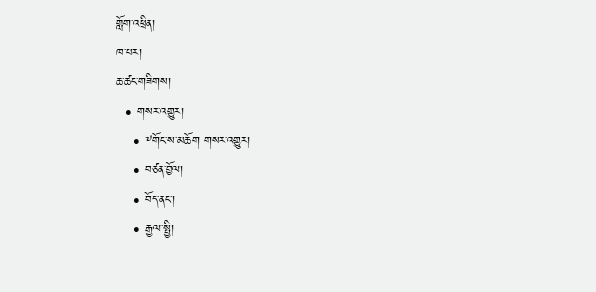གློག་འཕྲིན།
ཁ་པར།
ཆ་ཚང་གཟིགས།
  • གསར་འགྱུར།
    • ༸གོང་ས་མཆོག གསར་འགྱུར།
    • བཙན་བྱོལ།
    • བོད་ནང་།
    • རྒྱལ་སྤྱི།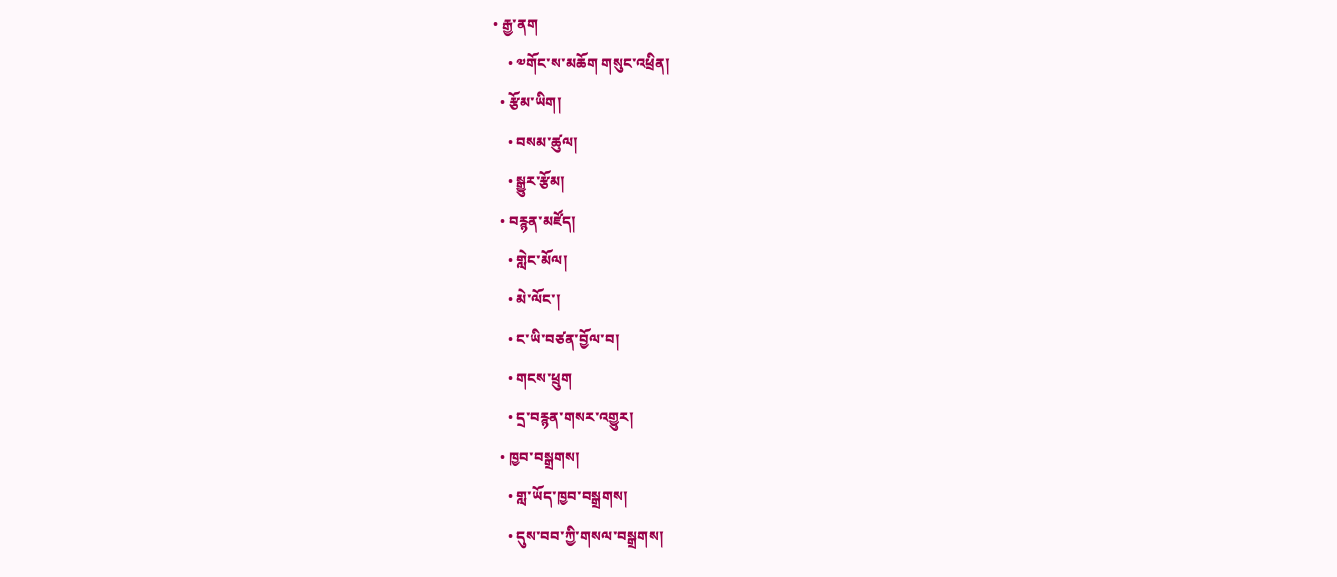• རྒྱ་ནག
    • ༧གོང་ས་མཆོག གསུང་འཕྲིན།
  • རྩོམ་ཡིག།
    • བསམ་ཚུལ།
    • སྒྱུར་རྩོམ།
  • བརྙན་མཛོད།
    • གླེང་མོལ།
    • མེ་ལོང་།
    • ང་ཡི་བཙན་བྱོལ་བ།
    • གངས་ཕྲུག
    • དྲ་བརྙན་གསར་འགྱུར།
  • ཁྱབ་བསྒྲགས།
    • གླ་ཡོད་ཁྱབ་བསྒྲགས།
    • དུས་བབ་ཀྱི་གསལ་བསྒྲགས།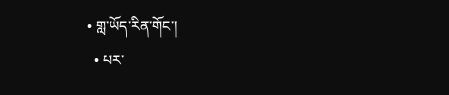• གླ་ཡོད་རིན་གོང་།
  • པར་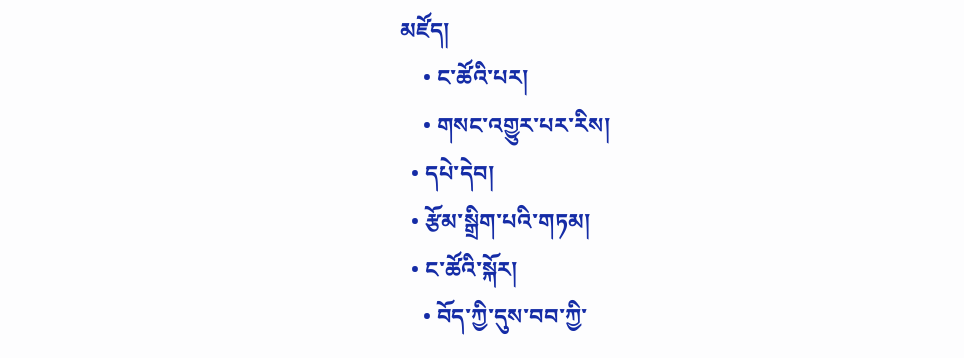མཛོད།
    • ང་ཚོའི་པར།
    • གསང་འགྱུར་པར་རིས།
  • དཔེ་དེབ།
  • རྩོམ་སྒྲིག་པའི་གཏམ།
  • ང་ཚོའི་སྐོར།
    • བོད་ཀྱི་དུས་བབ་ཀྱི་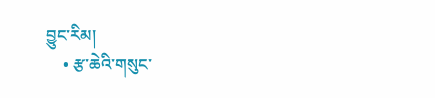བྱུང་རིམ།
    • རྩ་ཆེའི་གསུང་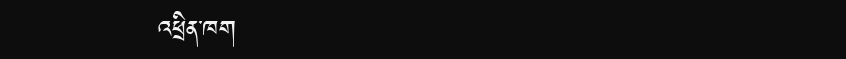འཕྲིན་ཁག